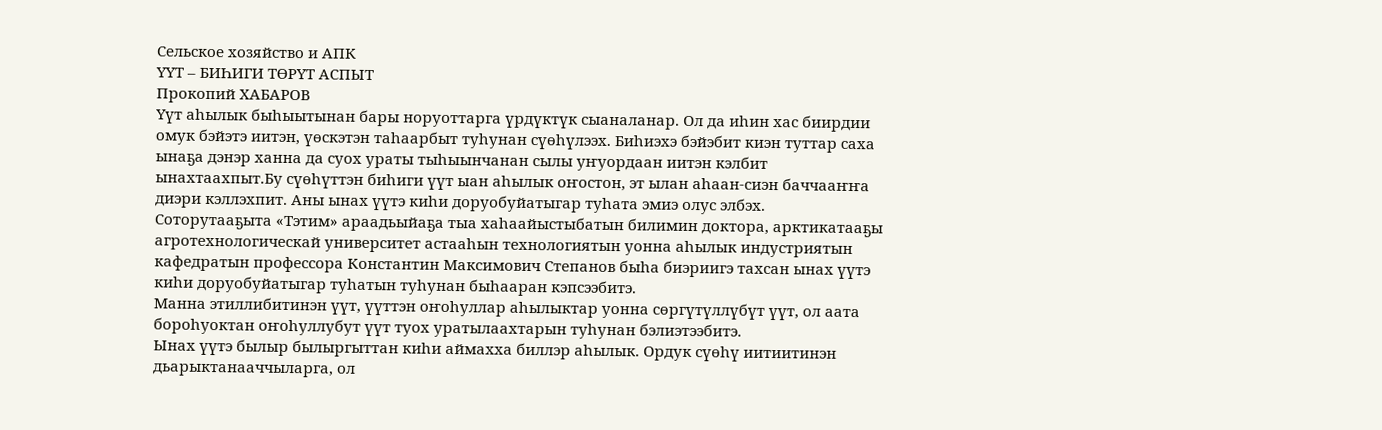Сельское хозяйство и АПК
ҮҮТ – БИҺИГИ ТӨРҮТ АСПЫТ
Прокопий ХАБАРОВ
Үүт аһылык быһыытынан бары норуоттарга үрдүктүк сыаналанар. Ол да иһин хас биирдии омук бэйэтэ иитэн, үөскэтэн таһаарбыт туһунан сүөһүлээх. Биһиэхэ бэйэбит киэн туттар саха ынаҕа дэнэр ханна да суох ураты тыһыынчанан сылы уҥуордаан иитэн кэлбит ынахтаахпыт.Бу сүөһүттэн биһиги үүт ыан аһылык оҥостон, эт ылан аһаан-сиэн баччааҥҥа диэри кэллэхпит. Аны ынах үүтэ киһи доруобуйатыгар туһата эмиэ олус элбэх.
Соторутааҕыта «Тэтим» араадьыйаҕа тыа хаһаайыстыбатын билимин доктора, арктикатааҕы агротехнологическай университет астааһын технологиятын уонна аһылык индустриятын кафедратын профессора Константин Максимович Степанов быһа биэриигэ тахсан ынах үүтэ киһи доруобуйатыгар туһатын туһунан быһааран кэпсээбитэ.
Манна этиллибитинэн үүт, үүттэн оҥоһуллар аһылыктар уонна сөргүтүллүбүт үүт, ол аата бороһуоктан оҥоһуллубут үүт туох уратылаахтарын туһунан бэлиэтээбитэ.
Ынах үүтэ былыр былыргыттан киһи аймахха биллэр аһылык. Ордук сүөһү иитиитинэн дьарыктанааччыларга, ол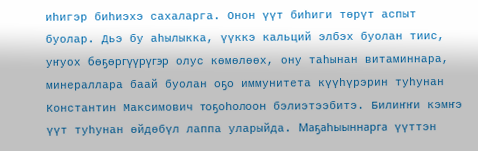иһигэр биһиэхэ сахаларга. Онон үүт биһиги төрүт аспыт буолар. Дьэ бу аһылыкка, үүккэ кальций элбэх буолан тиис, уҥуох бөҕөргүүрүгэр олус көмөлөөх, ону таһынан витаминнара, минераллара баай буолан оҕо иммунитета күүһүрэрин туһунан Константин Максимович тоҕоһолоон бэлиэтээбитэ. Билиҥҥи кэмҥэ үүт туһунан өйдөбүл лаппа уларыйда. Маҕаһыыннарга үүттэн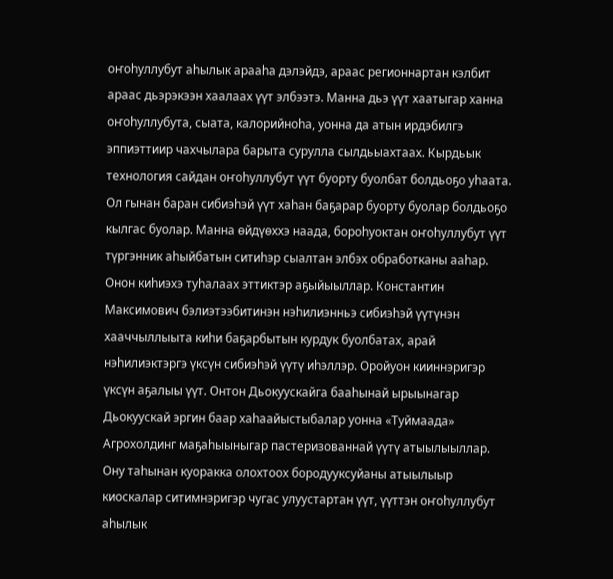оҥоһуллубут аһылык арааһа дэлэйдэ, араас регионнартан кэлбит араас дьэрэкээн хаалаах үүт элбээтэ. Манна дьэ үүт хаатыгар ханна оҥоһуллубута, сыата, калорийноһа, уонна да атын ирдэбилгэ эппиэттиир чахчылара барыта сурулла сылдьыахтаах. Кырдьык технология сайдан оҥоһуллубут үүт буорту буолбат болдьоҕо уһаата. Ол гынан баран сибиэһэй үүт хаһан баҕарар буорту буолар болдьоҕо кылгас буолар. Манна өйдүөххэ наада, бороһуоктан оҥоһуллубут үүт түргэнник аһыйбатын ситиһэр сыалтан элбэх обработканы ааһар. Онон киһиэхэ туһалаах эттиктэр аҕыйыыллар. Константин Максимович бэлиэтээбитинэн нэһилиэнньэ сибиэһэй үүтүнэн хааччыллыыта киһи баҕарбытын курдук буолбатах, арай нэһилиэктэргэ үксүн сибиэһэй үүтү иһэллэр. Оройуон кииннэригэр үксүн аҕалыы үүт. Онтон Дьокуускайга бааһынай ырыынагар Дьокуускай эргин баар хаһаайыстыбалар уонна «Туймаада» Агрохолдинг маҕаһыыныгар пастеризованнай үүтү атыылыыллар. Ону таһынан куоракка олохтоох бородууксуйаны атыылыыр киоскалар ситимнэригэр чугас улуустартан үүт, үүттэн оҥоһуллубут аһылык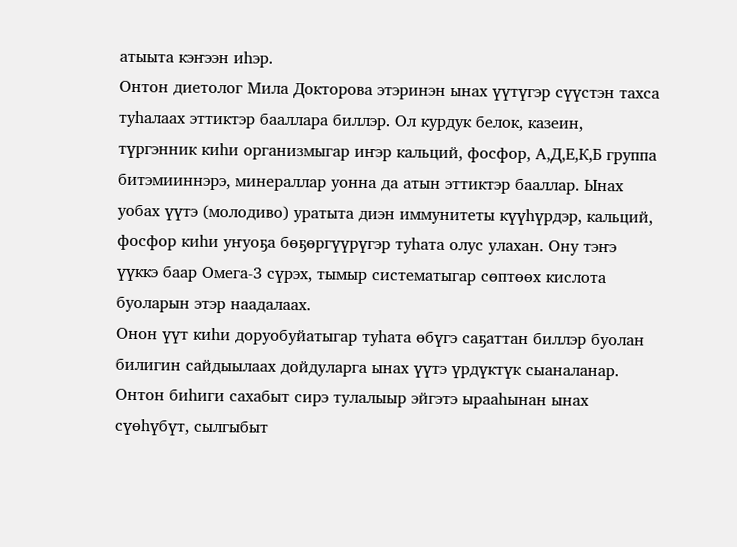атыыта кэҥээн иһэр.
Онтон диетолог Мила Докторова этэринэн ынах үүтүгэр сүүстэн тахса туһалаах эттиктэр бааллара биллэр. Ол курдук белок, казеин, түргэнник киһи организмыгар иҥэр кальций, фосфор, А,Д,Е,К,Б группа битэмииннэрэ, минераллар уонна да атын эттиктэр бааллар. Ынах уобах үүтэ (молодиво) уратыта диэн иммунитеты күүһүрдэр, кальций, фосфор киһи уҥуоҕа бөҕөргүүрүгэр туһата олус улахан. Ону тэҥэ үүккэ баар Омега-3 сүрэх, тымыр систематыгар сөптөөх кислота буоларын этэр наадалаах.
Онон үүт киһи доруобуйатыгар туһата өбүгэ саҕаттан биллэр буолан билигин сайдыылаах дойдуларга ынах үүтэ үрдүктүк сыаналанар. Онтон биһиги сахабыт сирэ тулалыыр эйгэтэ ырааһынан ынах сүөһүбүт, сылгыбыт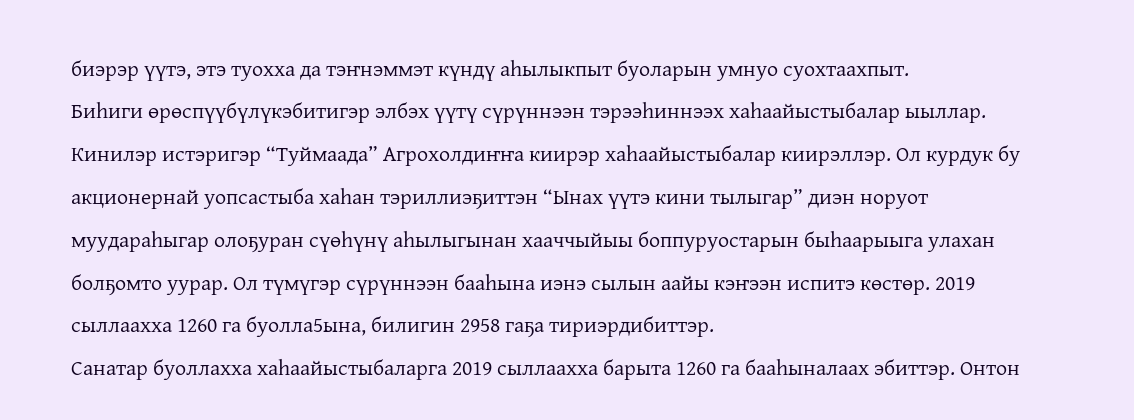биэрэр үүтэ, этэ туохха да тэҥнэммэт күндү аһылыкпыт буоларын умнуо суохтаахпыт.
Биһиги өрөспүүбүлүкэбитигэр элбэх үүтү сүрүннээн тэрээһиннээх хаһаайыстыбалар ыыллар. Кинилэр истэригэр “Туймаада” Агрохолдиҥҥа киирэр хаһаайыстыбалар киирэллэр. Ол курдук бу акционернай уопсастыба хаһан тэриллиэҕиттэн “Ынах үүтэ кини тылыгар” диэн норуот муудараһыгар олоҕуран сүөһүнү аһылыгынан хааччыйыы боппуруостарын быһаарыыга улахан болҕомто уурар. Ол түмүгэр сүрүннээн бааһына иэнэ сылын аайы кэҥээн испитэ көстөр. 2019 сыллаахха 1260 га буолла5ына, билигин 2958 гаҕа тириэрдибиттэр.
Санатар буоллахха хаһаайыстыбаларга 2019 сыллаахха барыта 1260 га бааһыналаах эбиттэр. Онтон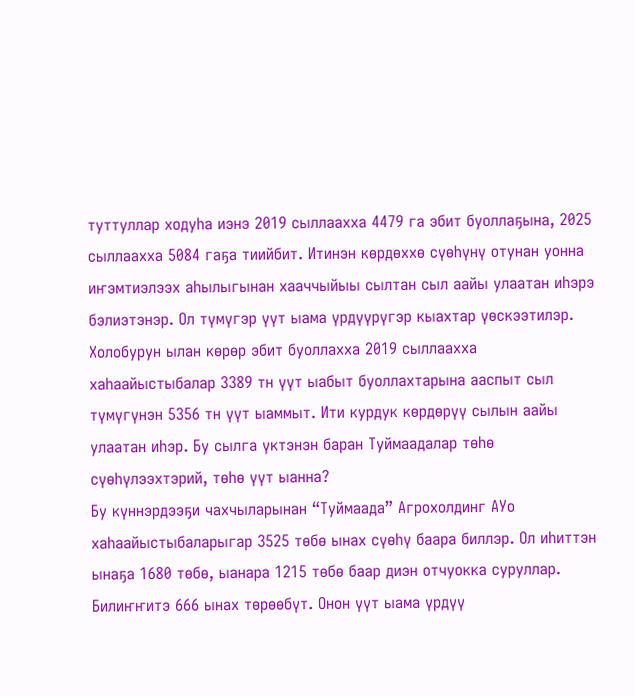туттуллар ходуһа иэнэ 2019 сыллаахха 4479 га эбит буоллаҕына, 2025 сыллаахха 5084 гаҕа тиийбит. Итинэн көрдөххө сүөһүнү отунан уонна иҥэмтиэлээх аһылыгынан хааччыйыы сылтан сыл аайы улаатан иһэрэ бэлиэтэнэр. Ол түмүгэр үүт ыама үрдүүрүгэр кыахтар үөскээтилэр. Холобурун ылан көрөр эбит буоллахха 2019 сыллаахха хаһаайыстыбалар 3389 тн үүт ыабыт буоллахтарына ааспыт сыл түмүгүнэн 5356 тн үүт ыаммыт. Ити курдук көрдөрүү сылын аайы улаатан иһэр. Бу сылга үктэнэн баран Туймаадалар төһө сүөһүлээхтэрий, төһө үүт ыанна?
Бу күннэрдээҕи чахчыларынан “Туймаада” Агрохолдинг АУо хаһаайыстыбаларыгар 3525 төбө ынах сүөһү баара биллэр. Ол иһиттэн ынаҕа 1680 төбө, ыанара 1215 төбө баар диэн отчуокка суруллар. Билиҥҥитэ 666 ынах төрөөбүт. Онон үүт ыама үрдүү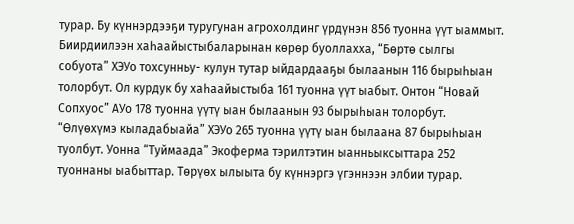турар. Бу күннэрдээҕи туругунан агрохолдинг үрдүнэн 856 туонна үүт ыаммыт. Биирдиилээн хаһаайыстыбаларынан көрөр буоллахха, “Бөртө сылгы собуота” ХЭУо тохсунньу- кулун тутар ыйдардааҕы былаанын 116 бырыһыан толорбут. Ол курдук бу хаһаайыстыба 161 туонна үүт ыабыт. Онтон “Новай Сопхуос” АУо 178 туонна үүтү ыан былаанын 93 бырыһыан толорбут. “Өлүөхүмэ кыладабыайа” ХЭУо 265 туонна үүтү ыан былаана 87 бырыһыан туолбут. Уонна “Туймаада” Экоферма тэрилтэтин ыанньыксыттара 252 туоннаны ыабыттар. Төрүөх ылыыта бу күннэргэ үгэннээн элбии турар.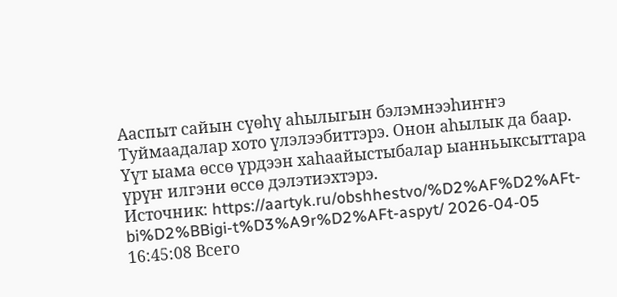Ааспыт сайын сүөһү аһылыгын бэлэмнээһиҥҥэ Туймаадалар хото үлэлээбиттэрэ. Онон аһылык да баар. Үүт ыама өссө үрдээн хаһаайыстыбалар ыанньыксыттара үрүҥ илгэни өссө дэлэтиэхтэрэ.
Источник: https://aartyk.ru/obshhestvo/%D2%AF%D2%AFt-bi%D2%BBigi-t%D3%A9r%D2%AFt-aspyt/ 2026-04-05 16:45:08 Всего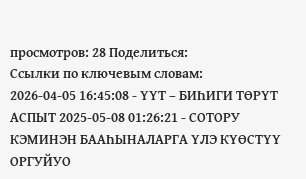просмотров: 28 Поделиться:
Ссылки по ключевым словам:
2026-04-05 16:45:08 - ҮҮТ – БИҺИГИ ТӨРҮТ АСПЫТ 2025-05-08 01:26:21 - СОТОРУ КЭМИНЭН БААҺЫНАЛАРГА ҮЛЭ КҮӨСТҮҮ ОРГУЙУО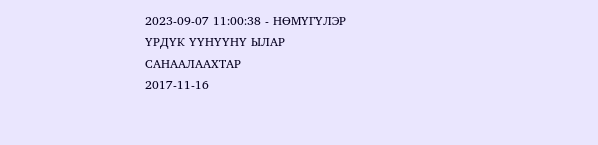2023-09-07 11:00:38 - НӨМҮГҮЛЭР ҮРДҮК ҮҮНҮҮНҮ ЫЛАР САНААЛААХТАР
2017-11-16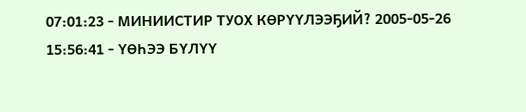07:01:23 - МИНИИСТИР ТУОХ КӨРҮҮЛЭЭҔИЙ? 2005-05-26 15:56:41 - ҮӨҺЭЭ БҮЛҮҮ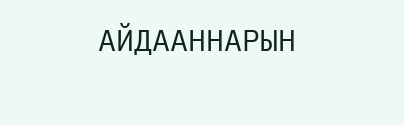АЙДААННАРЫН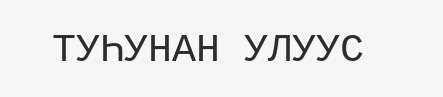ТУҺУНАН УЛУУС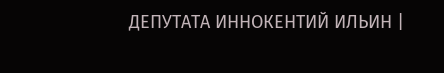ДЕПУТАТА ИННОКЕНТИЙ ИЛЬИН |